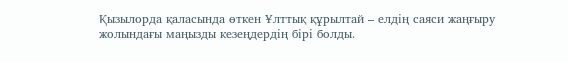Қызылорда қаласында өткен Ұлттық құрылтай – елдің саяси жаңғыру жолындағы маңызды кезеңдердің бірі болды.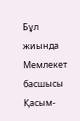Бұл жиында Мемлекет басшысы Қасым-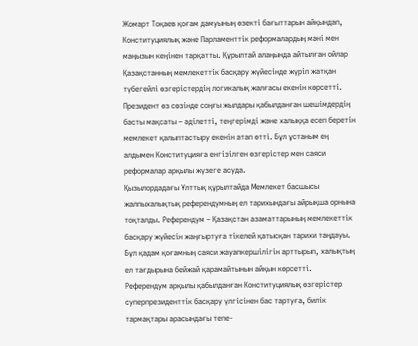Жомарт Тоқаев қоғам дамуының өзекті бағыттарын айқындап, Конституциялық және Парламенттік реформалардың мәні мен маңызын кеңінен тарқатты. Құрылтай алаңында айтылған ойлар Қазақстанның мемлекеттік басқару жүйесінде жүріп жатқан түбегейлі өзгерістердің логикалық жалғасы екенін көрсетті.
Президент өз сөзінде соңғы жылдары қабылданған шешімдердің басты мақсаты – әділетті, теңгерімді және халыққа есеп беретін мемлекет қалыптастыру екенін атап өтті. Бұл ұстаным ең алдымен Конституцияға енгізілген өзгерістер мен саяси реформалар арқылы жүзеге асуда.
Қызылордадағы Ұлттық құрылтайда Мемлекет басшысы жалпыхалықтық референдумның ел тарихындағы айрықша орнына тоқталды. Референдум – Қазақстан азаматтарының мемлекеттік басқару жүйесін жаңғыртуға тікелей қатысқан тарихи таңдауы. Бұл қадам қоғамның саяси жауапкершілігін арттырып, халықтың ел тағдырына бейжай қарамайтынын айқын көрсетті.
Референдум арқылы қабылданған Конституциялық өзгерістер суперпрезиденттік басқару үлгісінен бас тартуға, билік тармақтары арасындағы тепе-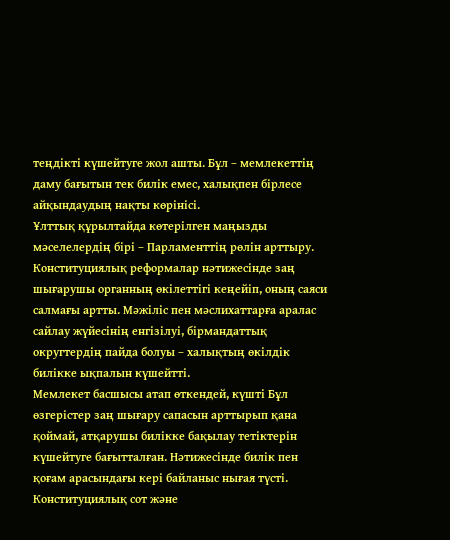теңдікті күшейтуге жол ашты. Бұл – мемлекеттің даму бағытын тек билік емес, халықпен бірлесе айқындаудың нақты көрінісі.
Ұлттық құрылтайда көтерілген маңызды мәселелердің бірі – Парламенттің рөлін арттыру. Конституциялық реформалар нәтижесінде заң шығарушы органның өкілеттігі кеңейіп, оның саяси салмағы артты. Мәжіліс пен мәслихаттарға аралас сайлау жүйесінің енгізілуі, бірмандаттық округтердің пайда болуы – халықтың өкілдік билікке ықпалын күшейтті.
Мемлекет басшысы атап өткендей, күшті Бұл өзгерістер заң шығару сапасын арттырып қана қоймай, атқарушы билікке бақылау тетіктерін күшейтуге бағытталған. Нәтижесінде билік пен қоғам арасындағы кері байланыс нығая түсті.
Конституциялық сот және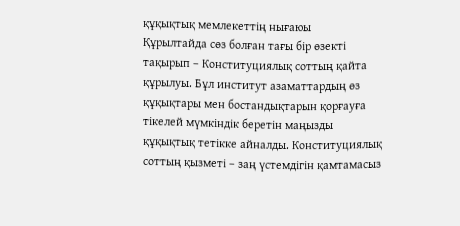құқықтық мемлекеттің нығаюы
Құрылтайда сөз болған тағы бір өзекті тақырып – Конституциялық соттың қайта құрылуы. Бұл институт азаматтардың өз құқықтары мен бостандықтарын қорғауға тікелей мүмкіндік беретін маңызды құқықтық тетікке айналды. Конституциялық соттың қызметі – заң үстемдігін қамтамасыз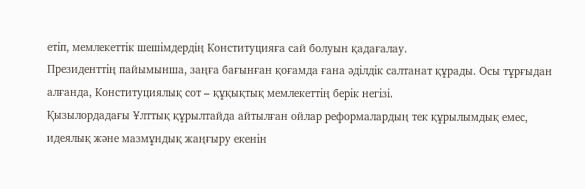етіп, мемлекеттік шешімдердің Конституцияға сай болуын қадағалау.
Президенттің пайымынша, заңға бағынған қоғамда ғана әділдік салтанат құрады. Осы тұрғыдан алғанда, Конституциялық сот – құқықтық мемлекеттің берік негізі.
Қызылордадағы Ұлттық құрылтайда айтылған ойлар реформалардың тек құрылымдық емес, идеялық және мазмұндық жаңғыру екенін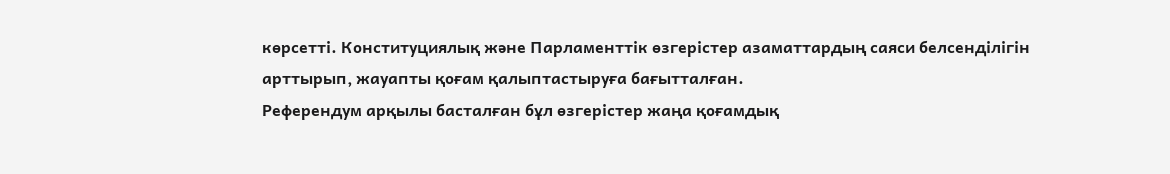көрсетті. Конституциялық және Парламенттік өзгерістер азаматтардың саяси белсенділігін арттырып, жауапты қоғам қалыптастыруға бағытталған.
Референдум арқылы басталған бұл өзгерістер жаңа қоғамдық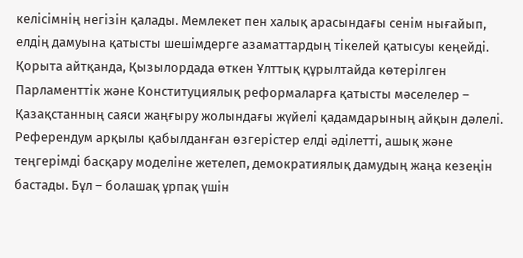келісімнің негізін қалады. Мемлекет пен халық арасындағы сенім нығайып, елдің дамуына қатысты шешімдерге азаматтардың тікелей қатысуы кеңейді.
Қорыта айтқанда, Қызылордада өткен Ұлттық құрылтайда көтерілген Парламенттік және Конституциялық реформаларға қатысты мәселелер – Қазақстанның саяси жаңғыру жолындағы жүйелі қадамдарының айқын дәлелі. Референдум арқылы қабылданған өзгерістер елді әділетті, ашық және теңгерімді басқару моделіне жетелеп, демократиялық дамудың жаңа кезеңін бастады. Бұл – болашақ ұрпақ үшін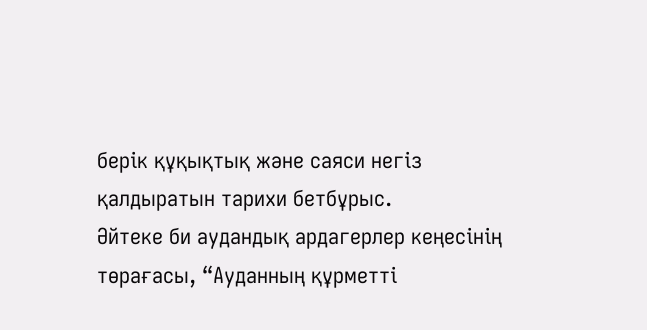берік құқықтық және саяси негіз қалдыратын тарихи бетбұрыс.
Әйтеке би аудандық ардагерлер кеңесінің төрағасы, “Ауданның құрметті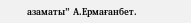азаматы” А.Ермағанбет.